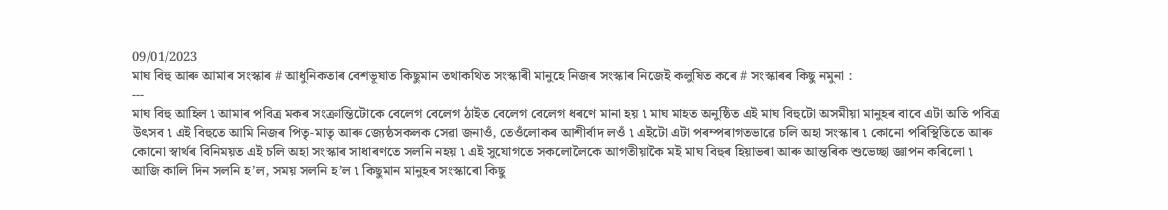09/01/2023
মাঘ বিহু আৰু আমাৰ সংস্কাৰ # আধুনিকতাৰ বেশভূষাত কিছুমান তথাকথিত সংস্কাৰী মানুহে নিজৰ সংস্কাৰ নিজেই কলুষিত কৰে # সংস্কাৰৰ কিছু নমুনা :
---
মাঘ বিহু আহিল ৷ আমাৰ পবিত্ৰ মকৰ সংক্ৰান্তিটোকে বেলেগ বেলেগ ঠাইত বেলেগ বেলেগ ধৰণে মানা হয় ৷ মাঘ মাহত অনুষ্ঠিত এই মাঘ বিহুটো অসমীয়া মানুহৰ বাবে এটা অতি পবিত্ৰ উৎসব ৷ এই বিহুতে আমি নিজৰ পিতৃ-মাতৃ আৰু জ্যেষ্ঠসকলক সেৱা জনাওঁ, তেওঁলোকৰ আশীৰ্বাদ লওঁ ৷ এইটো এটা পৰম্পৰাগতভাৱে চলি অহা সংস্কাৰ ৷ কোনো পৰিস্থিতিতে আৰু কোনো স্বাৰ্থৰ বিনিময়ত এই চলি অহা সংস্কাৰ সাধাৰণতে সলনি নহয় ৷ এই সুযোগতে সকলোলৈকে আগতীয়াকৈ মই মাঘ বিহুৰ হিয়াভৰা আৰু আন্তৰিক শুভেচ্ছা জ্ঞাপন কৰিলো ৷
আজি কালি দিন সলনি হ’ল, সময় সলনি হ’ল ৷ কিছুমান মানুহৰ সংস্কাৰো কিছু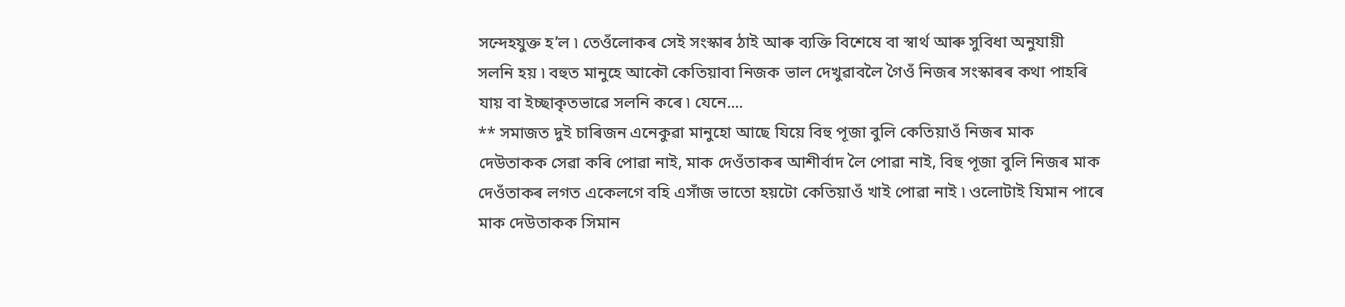সন্দেহযুক্ত হ’ল ৷ তেওঁলোকৰ সেই সংস্কাৰ ঠাই আৰু ব্যক্তি বিশেষে বা স্বাৰ্থ আৰু সুবিধা অনুযায়ী সলনি হয় ৷ বহুত মানুহে আকৌ কেতিয়াবা নিজক ভাল দেখুৱাবলৈ গৈওঁ নিজৰ সংস্কাৰৰ কথা পাহৰি যায় বা ইচ্ছাকৃতভাৱে সলনি কৰে ৷ যেনে....
** সমাজত দুই চাৰিজন এনেকুৱা মানুহো আছে যিয়ে বিহু পূজা বুলি কেতিয়াওঁ নিজৰ মাক দেউতাকক সেৱা কৰি পোৱা নাই, মাক দেওঁতাকৰ আশীৰ্বাদ লৈ পোৱা নাই, বিহু পূজা বুলি নিজৰ মাক দেওঁতাকৰ লগত একেলগে বহি এসাঁজ ভাতো হয়টো কেতিয়াওঁ খাই পোৱা নাই ৷ ওলোটাই যিমান পাৰে মাক দেউতাকক সিমান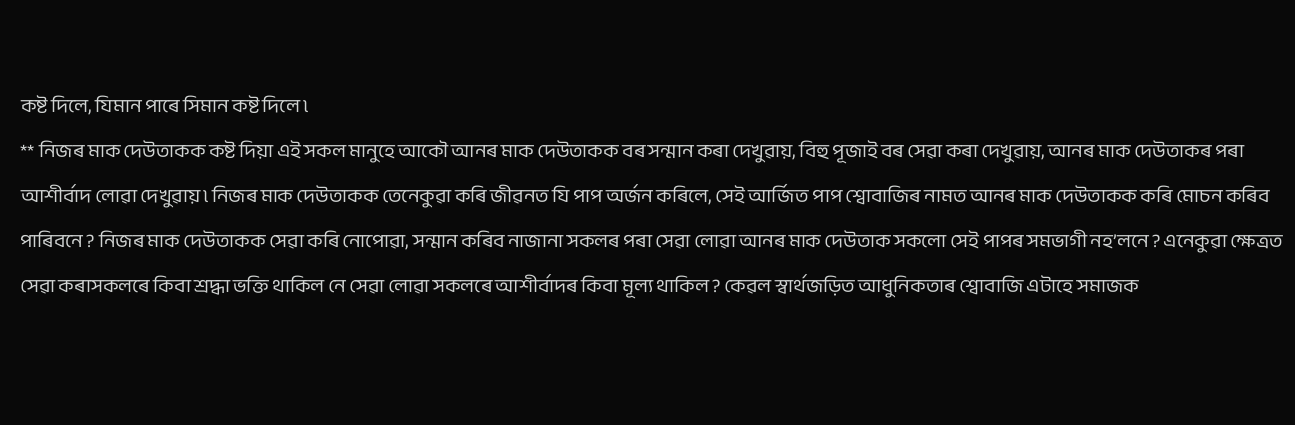কষ্ট দিলে, যিমান পাৰে সিমান কষ্ট দিলে ৷
** নিজৰ মাক দেউতাকক কষ্ট দিয়া এই সকল মানুহে আকৌ আনৰ মাক দেউতাকক বৰ সন্মান কৰা দেখুৱায়, বিহু পূজাই বৰ সেৱা কৰা দেখুৱায়, আনৰ মাক দেউতাকৰ পৰা আশীৰ্বাদ লোৱা দেখুৱায় ৷ নিজৰ মাক দেউতাকক তেনেকুৱা কৰি জীৱনত যি পাপ অৰ্জন কৰিলে, সেই আৰ্জিত পাপ শ্বোবাজিৰ নামত আনৰ মাক দেউতাকক কৰি মোচন কৰিব পাৰিবনে ? নিজৰ মাক দেউতাকক সেৱা কৰি নোপোৱা, সন্মান কৰিব নাজানা সকলৰ পৰা সেৱা লোৱা আনৰ মাক দেউতাক সকলো সেই পাপৰ সমভাগী নহ’লনে ? এনেকুৱা ক্ষেত্ৰত সেৱা কৰাসকলৰে কিবা শ্ৰদ্ধা ভক্তি থাকিল নে সেৱা লোৱা সকলৰে আশীৰ্বাদৰ কিবা মূল্য থাকিল ? কেৱল স্বাৰ্থজড়িত আধুনিকতাৰ শ্বোবাজি এটাহে সমাজক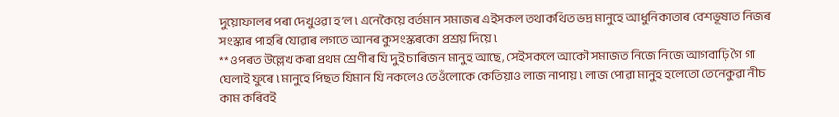দুয়োফালৰ পৰা দেখুওৱা হ’ল ৷ এনেকৈয়ে বৰ্তমান সমাজৰ এইসকল তথাকথিত ভদ্ৰ মানুহে আধুনিকাতাৰ বেশভূষাত নিজৰ সংস্কাৰ পাহৰি যোৱাৰ লগতে আনৰ কুসংস্কৰকো প্ৰশ্ৰয় দিয়ে ৷
** ওপৰত উল্লেখ কৰা প্ৰথম শ্ৰেণীৰ যি দুই চাৰিজন মানুহ আছে, সেইসকলে আকৌ সমাজত নিজে নিজে আগবাঢ়ি গৈ গা ঘেলাই ফুৰে ৷ মানুহে পিছত যিমান যি নকলেও তেওঁলোকে কেতিয়াও লাজ নাপায় ৷ লাজ পোৱা মানুহ হলেতো তেনেকুৱা নীচ কাম কৰিবই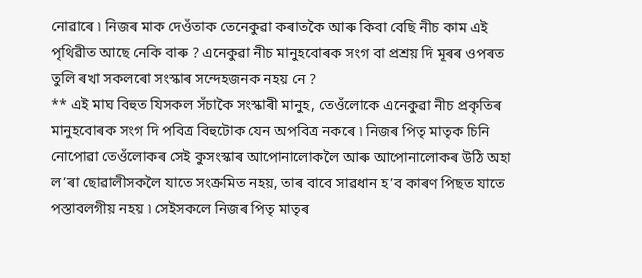নোৱাৰে ৷ নিজৰ মাক দেওঁতাক তেনেকুৱা কৰাতকৈ আৰু কিবা বেছি নীচ কাম এই পৃথিৱীত আছে নেকি বাৰু ? এনেকুৱা নীচ মানুহবোৰক সংগ বা প্ৰশ্ৰয় দি মূৰৰ ওপৰত তুলি ৰখা সকলৰো সংস্কাৰ সন্দেহজনক নহয় নে ?
** এই মাঘ বিহুত যিসকল সঁচাকৈ সংস্কাৰী মানুহ, তেওঁলোকে এনেকুৱা নীচ প্ৰকৃতিৰ মানুহবোৰক সংগ দি পবিত্ৰ বিহুটোক যেন অপবিত্ৰ নকৰে ৷ নিজৰ পিতৃ মাতৃক চিনি নোপোৱা তেওঁলোকৰ সেই কুসংস্কাৰ আপোনালোকলৈ আৰু আপোনালোকৰ উঠি অহা ল’ৰা ছোৱালীসকলৈ যাতে সংক্ৰমিত নহয়, তাৰ বাবে সাৱধান হ’ব কাৰণ পিছত যাতে পস্তাবলগীয় নহয় ৷ সেইসকলে নিজৰ পিতৃ মাতৃৰ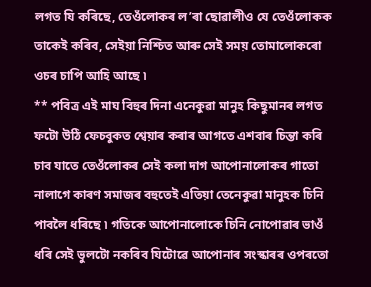লগত যি কৰিছে, তেওঁলোকৰ ল’ৰা ছোৱালীও যে তেওঁলোকক তাকেই কৰিব, সেইয়া নিশ্চিত আৰু সেই সময় তোমালোকৰো ওচৰ চাপি আহি আছে ৷
** পবিত্ৰ এই মাঘ বিহুৰ দিনা এনেকুৱা মানুহ কিছুমানৰ লগত ফটো উঠি ফেচবুকত শ্বেয়াৰ কৰাৰ আগতে এশবাৰ চিন্তা কৰি চাব যাতে তেওঁলোকৰ সেই কলা দাগ আপোনালোকৰ গাতো নালাগে কাৰণ সমাজৰ বহুতেই এতিয়া তেনেকুৱা মানুহক চিনি পাবলৈ ধৰিছে ৷ গতিকে আপোনালোকে চিনি নোপোৱাৰ ভাওঁ ধৰি সেই ভুলটো নকৰিব যিটোৱে আপোনাৰ সংস্কাৰৰ ওপৰতো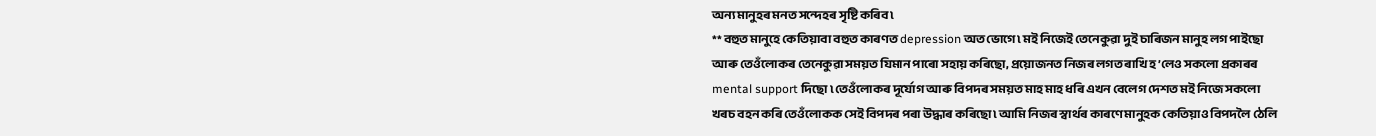অন্য মানুহৰ মনত সন্দেহৰ সৃষ্টি কৰিব ৷
** বহুত মানুহে কেতিয়াবা বহুত কাৰণত depression অত ভোগে ৷ মই নিজেই তেনেকুৱা দুই চাৰিজন মানুহ লগ পাইছো আৰু তেওঁলোকৰ তেনেকুৱা সময়ত যিমান পাৰো সহায় কৰিছো, প্ৰয়োজনত নিজৰ লগত ৰাখি হ’লেও সকলো প্ৰকাৰৰ mental support দিছো ৷ তেওঁলোকৰ দূৰ্যোগ আৰু বিপদৰ সময়ত মাহ মাহ ধৰি এখন বেলেগ দেশত মই নিজে সকলো খৰচ বহন কৰি তেওঁলোকক সেই বিপদৰ পৰা উদ্ধাৰ কৰিছো ৷ আমি নিজৰ স্বাৰ্থৰ কাৰণে মানুহক কেতিয়াও বিপদলৈ ঠেলি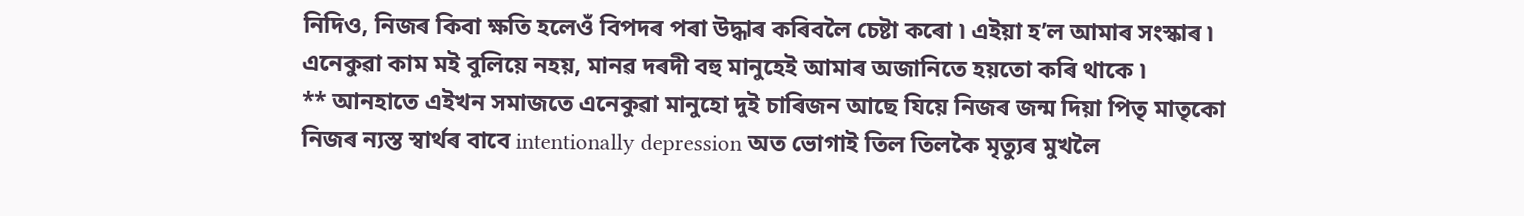নিদিও, নিজৰ কিবা ক্ষতি হলেওঁ বিপদৰ পৰা উদ্ধাৰ কৰিবলৈ চেষ্টা কৰো ৷ এইয়া হ’ল আমাৰ সংস্কাৰ ৷ এনেকুৱা কাম মই বুলিয়ে নহয়, মানৱ দৰদী বহু মানুহেই আমাৰ অজানিতে হয়তো কৰি থাকে ৷
** আনহাতে এইখন সমাজতে এনেকুৱা মানুহো দুই চাৰিজন আছে যিয়ে নিজৰ জন্ম দিয়া পিতৃ মাতৃকো নিজৰ ন্যস্ত স্বাৰ্থৰ বাবে intentionally depression অত ভোগাই তিল তিলকৈ মৃত্যুৰ মুখলৈ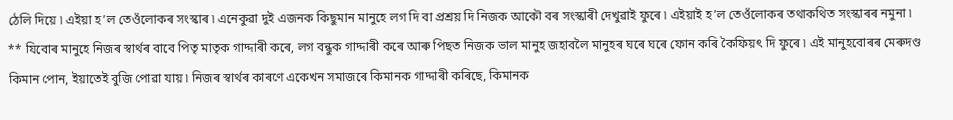ঠেলি দিয়ে ৷ এইয়া হ’ল তেওঁলোকৰ সংস্কাৰ ৷ এনেকুৱা দুই এজনক কিছুমান মানুহে লগ দি বা প্ৰশ্ৰয় দি নিজক আকৌ বৰ সংস্কাৰী দেখুৱাই ফুৰে ৷ এইয়াই হ’ল তেওঁলোকৰ তথাকথিত সংস্কাৰৰ নমুনা ৷
** যিবোৰ মানুহে নিজৰ স্বাৰ্থৰ বাবে পিতৃ মাতৃক গাদ্দাৰী কৰে, লগ বন্ধুক গাদ্দাৰী কৰে আৰু পিছত নিজক ভাল মানুহ জহাবলৈ মানুহৰ ঘৰে ঘৰে ফোন কৰি কৈফিয়ৎ দি ফুৰে ৷ এই মানুহবোৰৰ মেৰুদণ্ড কিমান পোন, ইয়াতেই বুজি পোৱা যায় ৷ নিজৰ স্বাৰ্থৰ কাৰণে একেখন সমাজৰে কিমানক গাদ্দাৰী কৰিছে, কিমানক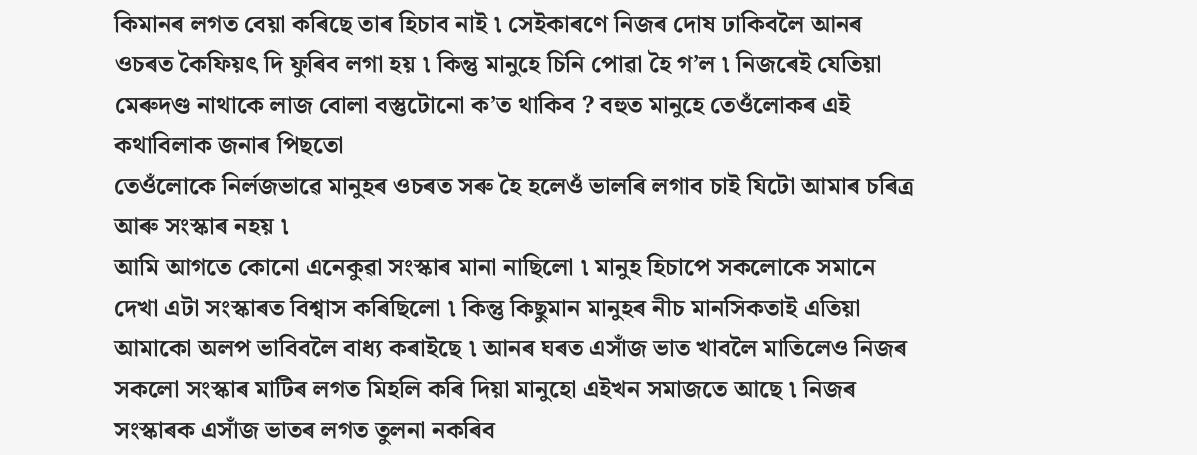কিমানৰ লগত বেয়া কৰিছে তাৰ হিচাব নাই ৷ সেইকাৰণে নিজৰ দোষ ঢাকিবলৈ আনৰ ওচৰত কৈফিয়ৎ দি ফুৰিব লগা হয় ৷ কিন্তু মানুহে চিনি পোৱা হৈ গ’ল ৷ নিজৰেই যেতিয়া মেৰুদণ্ড নাথাকে লাজ বোলা বস্তুটোনো ক’ত থাকিব ? বহুত মানুহে তেওঁলোকৰ এই কথাবিলাক জনাৰ পিছতো
তেওঁলোকে নিৰ্লজভাৱে মানুহৰ ওচৰত সৰু হৈ হলেওঁ ভালৰি লগাব চাই যিটো আমাৰ চৰিত্ৰ আৰু সংস্কাৰ নহয় ৷
আমি আগতে কোনো এনেকুৱা সংস্কাৰ মানা নাছিলো ৷ মানুহ হিচাপে সকলোকে সমানে দেখা এটা সংস্কাৰত বিশ্বাস কৰিছিলো ৷ কিন্তু কিছুমান মানুহৰ নীচ মানসিকতাই এতিয়া আমাকো অলপ ভাবিবলৈ বাধ্য কৰাইছে ৷ আনৰ ঘৰত এসাঁজ ভাত খাবলৈ মাতিলেও নিজৰ সকলো সংস্কাৰ মাটিৰ লগত মিহলি কৰি দিয়া মানুহো এইখন সমাজতে আছে ৷ নিজৰ সংস্কাৰক এসাঁজ ভাতৰ লগত তুলনা নকৰিব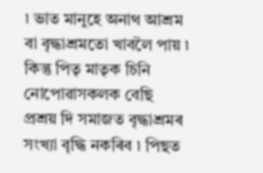৷ ভাত মানুহে অনাথ আশ্ৰম বা বৃদ্ধাশ্ৰমতো খাবলৈ পায় ৷ কিন্তু পিতৃ মাতৃক চিনি নোপোৱাসকলক বেছি প্ৰশ্ৰয় দি সমাজত বৃদ্ধাশ্ৰমৰ সংখ্যা বৃদ্ধি নকৰিব ৷ পিছত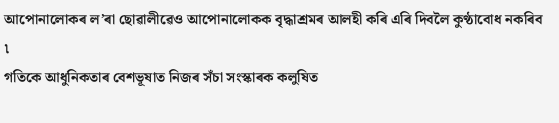আপোনালোকৰ ল’ৰা ছোৱালীৱেও আপোনালোকক বৃদ্ধাশ্ৰমৰ আলহী কৰি এৰি দিবলৈ কুণ্ঠাবোধ নকৰিব ৷
গতিকে আধুনিকতাৰ বেশভূষাত নিজৰ সঁচা সংস্কাৰক কলুষিত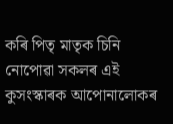কৰি পিতৃ মাতৃক চিনি নোপোৱা সকলৰ এই কুসংস্কাৰক আপোনালোকৰ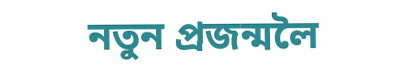নতুন প্ৰজন্মলৈ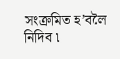সংক্ৰমিত হ’বলৈ নিদিব ৷